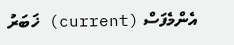އެންމެފަސް (current) ޚަބަރު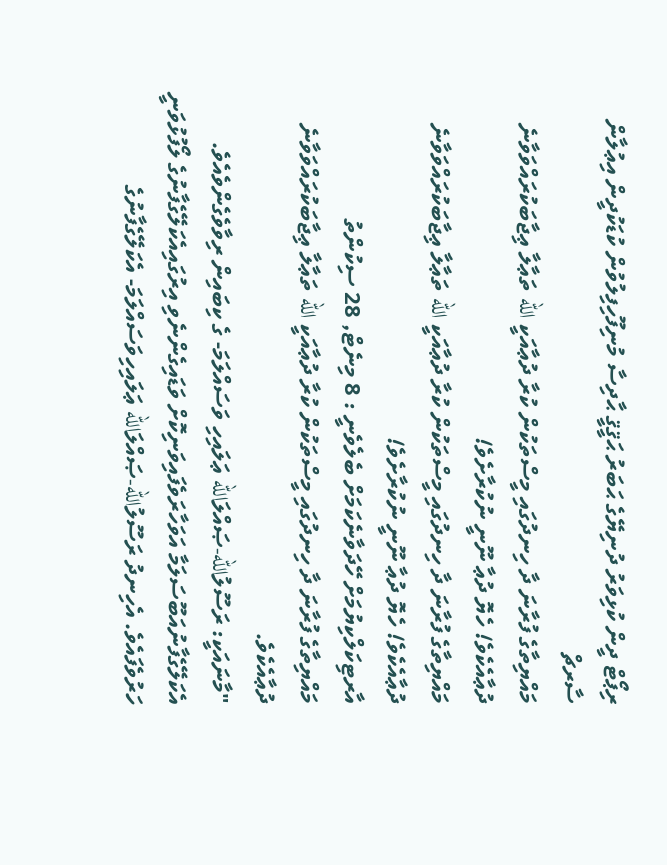ރިޕޯޓް ދީން ކުޅިވަރު ދުނިޔޭގެ ޙަބަރު ޙަޤީޤީ ޙާދިސާ މުނިފޫހިފިލުވުން ކުޑަކުދީން އިޢުލާން ސާރޗް
މައްޔިތާގެ ފުރާނަ ދާ ހިނދުގައި މީސްތަކުން ކުރާ ދުޢާއަކީ الله ތަޢާލާ ޢިޖާބަކުރައްވަވާނެ ދުޢާއެކެވެ! ހެޔޮ ދުޢާ ނޫނީ ނުކުރާށެވެ!
މައްޔިތާގެ ފުރާނަ ދާ ހިނދުގައި މީސްތަކުން ކުރާ ދުޢާއަކީ الله ތަޢާލާ ޢިޖާބަކުރައްވަވާނެ ދުޢާއެކެވެ! ހެޔޮ ދުޢާ ނޫނީ ނުކުރާށެވެ!
އާރޓިކަލްކިޔުމަށް ހޭދަވާނެކަމަށް ބެލެވެނީ : 8 މިނެޓް, 28 ސިކުންތު
މައްޔިތާގެ ފުރާނަ ދާ ހިނދުގައި މީސްތަކުން ކުރާ ދުޢާއަކީ الله ތަޢާލާ ޢިޖާބަކުރައްވަވާނެ ދުޢާއެކެވެ.
"މާނައަކީ: ރަސޫލުالله-ޞައްލަالله ޢަލައިހި ވަސައްލަމަ- ގެ ކިބައިން ރިވާވެގެންވެއެވެ. އެކަލޭގެފާނުއަބޫސަލަމާ އަވަހާރަވެފައިވަނިކޮށް ވަޑައިގެންނެވި އިރުގައިއެކަލޭގެފާނުގެ ލޯފުޅުވަނީ ހަރުވެފައެވެ. އެހިނދު ރަސޫލުالله-ޞައްލަالله ޢަލައިހިވަސައްލަމަ- އެކަލޭގެފާނުގެ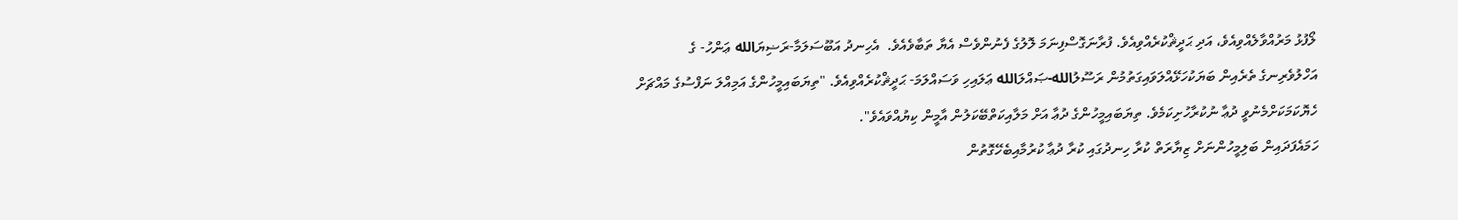ލޯފުޅު މަރުއްވާލެއްވިއެވެ، އަދި ޙަދީޘްކުރެއްވިއެވެ. ފުރާނަގޮސްފިނަމަ ލޮލުގެ ފެނުންވެސް އެޔާ ތަބާވެއެވެ.  އެހިނދު އަބޫސަލަމާ-ރަޟިޔަالله ޢަންހު- ގެ އަހްލުވެރިނގެ ތެރެއިން ބަޔަކުހަޅޭއްލަވައިގަތުމުން ރަސޫލުالله-ޞައްލަالله ޢަލައިހި ވަސައްލަމަ- ޙަދީޘްކުރެއްވިއެވެ. "ތިޔަބައިމީހުންގެ އަމިއްލަ ނަފްސުގެ މައްޗަށް ހެޔޮކަމަކަށްމެނުވީ ދުޢާ ނުކުރާހުށިކަމެވެ. ތިޔަބައިމީހުންގެ ދުޢާ އަށް މަލާއިކަތްބޭކަލުން އާމީން ކިޔުއްވައެވެ".
ހަމައެފަދައިން ބަލިމީހުންނަށް ޒިޔާރަތް ކުރާ ހިނދުގައި ކުރާ ދުޢާ ކުރުމާއިބެހޭގޮތުން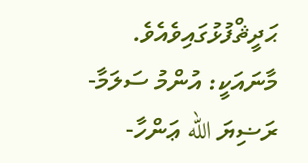ޙަދީޘްފުޅުގައިވެއެވެ.
މާނައަކީ: އުންމު ސަލަމާ-ރަޟިޔަ الله ޢަންހާ-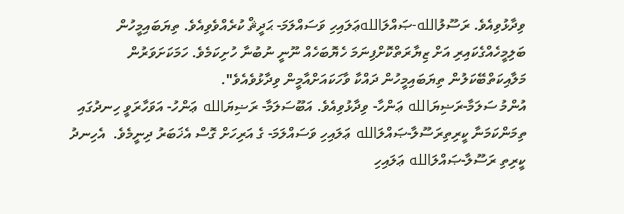ވިދާޅުވިއެވެ. ރަސޫލުالله-ޞައްލަاللهޢަލައިހި ވަސައްލަމަ- ޙަދީޘް ކުރެއްވެވިއެވެ. ތިޔަބައިމީހުން ބަލިމީހެއްގެކައިރި އަށް ޒިޔާރަތްކޮށްފިނަމަ ހެޔޮބަހެއް ނޫނީ ނުބުނާ ހުށިކަމެވެ. ހަމަކަށަވަރުން މަލާއިކަތްބޭކަލުން ތިޔަބައިމީހުން ދައްކާ ވާހަކައަށްއާމީން ވިދާޅުވެއެވެ".
އުންމު ސަލަމާ-ރަޟިޔަالله ޢަންހާ- ވިދާޅުވިއެވެ. އަބޫސަލަމާ- ރަޟިޔަالله ޢަންހު- އަވަހާރަވީ ހިނދުގައި ތިމަންކަމަނާ ކީރިތިރަސޫލާ-ޞައްލަالله ޢަލައިހި ވަސައްލަމަ- ގެ އަރިހަށް ގޮސް އެޚަބަރު ދިނީމެވެ.  އެހިނދު ކީރިތި ރަސޫލާ-ޞައްލަالله ޢަލައިހި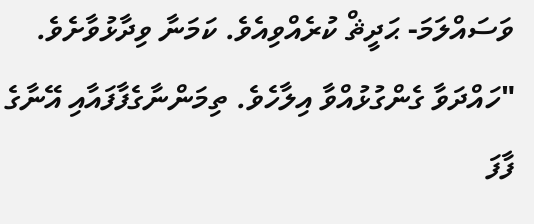ވަސައްލަމަ- ޙަދީޘް ކުރެއްވިއެވެ. ކަމަނާ ވިދާޅުވާށެވެ. "ހައްދަވާ ގެންގުޅުއްވާ އިލާހެވެ. ތިމަންނާގެފާފައާއި އޭނާގެ ފާފަ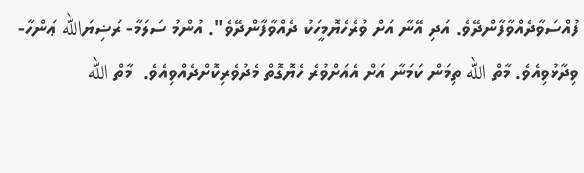ފުއްސަވާދެއްވާފާންދޭވެ. އަދި އޭނާ އަށް ވުރެހެޔޮމީހަކު ދެއްވާފާންދޭވެ". އުންމު ސަލަމާ- ރަޟިޔަالله ޢަންހާ- ވިދާޅުވިއެވެ. މާތް الله ތިމަން ކަމަނާ އަށް އެއަށްވުރެ ހެޔޮގޮތް މެދުވެރިކޮށްދެއްވިއެވެ.  މާތް الله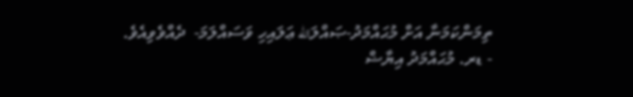ތިމަންކަމަނާ އަށް މުޙައްމަދު-ޞައްލަالله ޢަލައިހި ވަސައްލަމަ-  ދެއްވެވިއެވެ.
- ޑރ. މުޙައްމަދު އިޔާޟް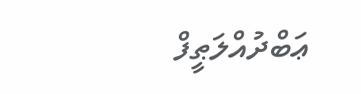ޢަބްދުއްލަޠީފް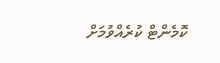ކޮމެންޓް ކުރެއްވުމަށް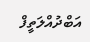އަބްދުއްލަތީފް